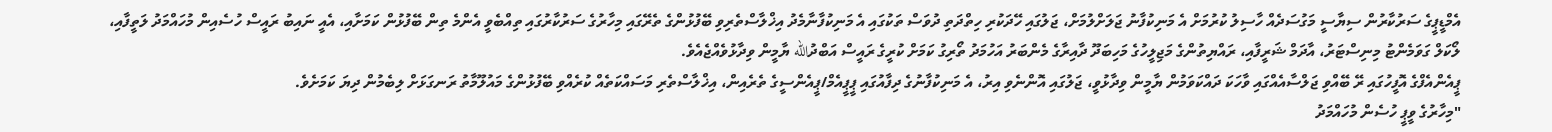އެމްޑީޕީގެ ސަރުކާރުން ސިޔާސީ މަގުސަދެއް ހާސިލު ކުރުމަށް އެ މަނިކުފާނު ޖަލަށްލުމަށް، ޖަލުގައި ހޭދަކުރި ހިތްދަތި ދުވަސް ތަކުގައި އެ މަނިކުފާނާމެދު އިޚްލާސްތެރިވި ބޭފުޅުންގެ ތެރޭގައި މިހާރުގެ ސަރުކާރުގައި ތިއްބެވީ އެންމެ ތިން ބޭފުޅުން ކަމަށާއި، އެއީ ނައިބު ރައީސް ހުސެއިން މުހައްމަދު ލަތީފާއި، ލޯކަލް ގަވަމެންޓު މިނިސްޓަރު، އާދަމް ޝަރީފާއި، ރައްޔިތުންގެ މަޖިލީހުގެ މަހިބަދޫ ދާއިރާގެ މެންބަރު އަހުމަދު ތޯރިގު ކަމަށް ކުރީގެ ރައީސް އަބްދުالله ޔާމީން ވިދާޅުވެއްޖެއެވެ.
ޕީއެންއެފްގެ އޮފީހުގައި ރޭ ބޭއްވި ޖަލްސާއެއްގައި ވާހަކަ ދައްކަވަމުން ޔާމީން ވިދާޅުވީ، ޖަލުގައި އޮންނެވި އިރު، އެ މަނިކުފާނުގެ ދިފާއުގައި ޕީޕީއެމް/ޕީއެންސީގެ ތެރެއިން، އިޚްލާސްތެރި މަސައްކަތެއް ކުރެއްވި ބޭފުޅުންގެ މައުލޫމާތު ރަނގަޅަށް ލިބެމުން ދިޔަ ކަމަށެވެ.
"މިހާރުގެ ވީޕީ ހުސެން މުހައްމަދު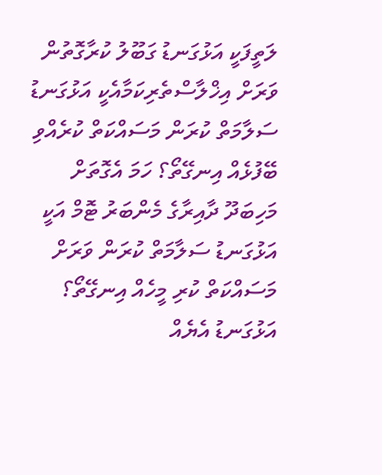ލަތީފަކީ އަޅުގަނޑު ގަބޫލު ކުރާގޮތުން ވަރަށް އިޚްލާސްތެރިކަމާއެކީ އަޅުގަނޑު ސަލާމަތް ކުރަން މަސައްކަތް ކުރެއްވި ބޭފުޅެއް އިނގޭތޯ؟ ހަމަ އެގޮތަށް މަހިބަދޫ ދާއިރާގެ މެންބަރު ޓޮމް އަކީ އަޅުގަނޑު ސަލާމަތް ކުރަން ވަރަށް މަސައްކަތް ކުރި މީހެއް އިނގޭތޯ؟ އަޅުގަނޑު އެޔެއް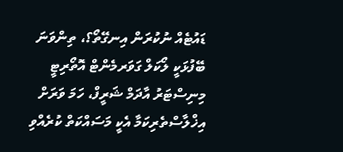ޑައުޓެއް ނުކުރަން އިނގޭތޯ؟، ތިންވަނަ ބޭފުޅަކީ ލޯކަލް ގަވަރމެންޓް އޮތޯރިޓީ މިނިސްޓަރު އާދަމް ޝަރީފް، ހަމަ ވަރަށް އިޚްލާސްތެރިކަމާ އެކީ މަސައްކަތް ކުރެއްވި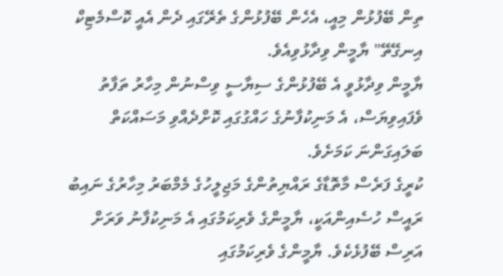ތިން ބޭފުޅުން މިއީ، އެހެން ބޭފުޅުންގެ ތެރޭގައި ދެން އެއީ ކޮސްމެޓިކް އިނގޭތޭ" ޔާމީން ވިދާޅުވިއެވެ.
ޔާމީން ވިދާޅުވީ އެ ބޭފުޅުންގެ ސިޔާސީ ވިސްނުން މިހާރު ތަފާތު ވެފައިވިޔަސް، އެ މަނިކުފާނުގެ ހައްގުގައި ކޮށްދެއްވި މަސައްކަތް ބަލައިގަންނަ ކަމަށެވެ.
ކުރީގެ ފަރެސް މާތޮޑާގެ ރައްޔިތުންގެ މަޖިލީހުގެ މެމްބަރު މިހާރުގެ ނައިބު ރައީސް ހުސެއިންއަކީ، ޔާމީންގެ ވެރިކަމުގައި އެ މަނިކުފާނު ވަރަށް އަރިސް ބޭފުޅެކެވެ. ޔާމީންގެ ވެރިކަމުގައި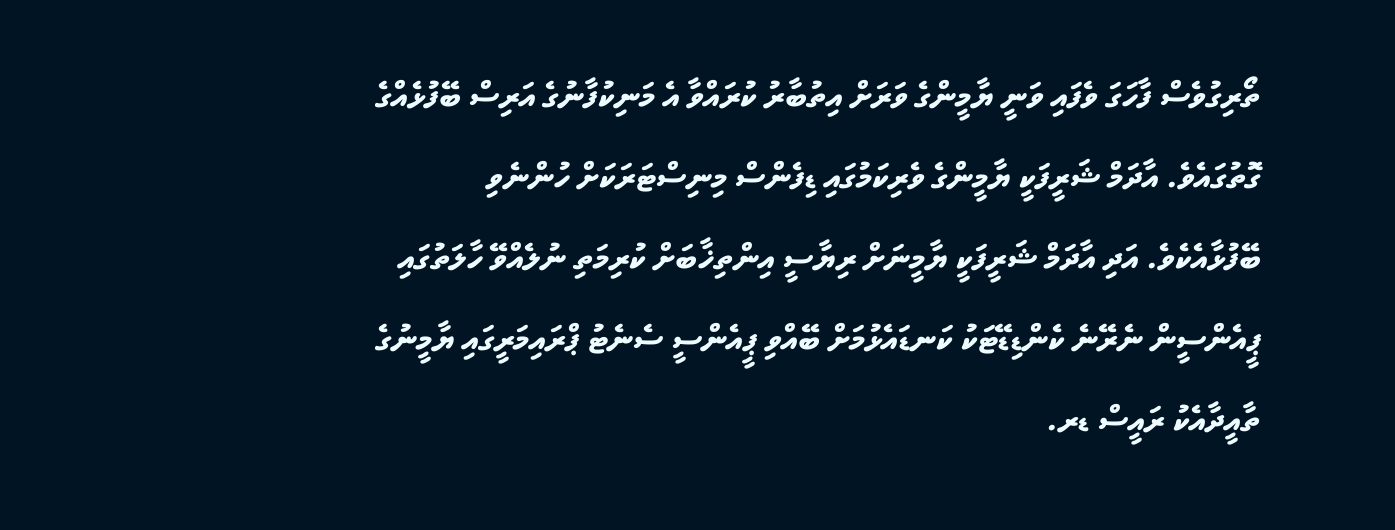ތޯރިގުވެސް ފާހަގަ ވެފައި ވަނީ ޔާމީންގެ ވަރަށް އިތުބާރު ކުރައްވާ އެ މަނިކުފާނުގެ އަރިސް ބޭފުޅެއްގެ ގޮތުގައެވެ. އާދަމް ޝަރީފަކީ ޔާމީންގެ ވެރިކަމުގައި ޑިފެންސް މިނިސްޓަރަކަށް ހުންނެވި ބޭފުޅާއެކެވެ. އަދި އާދަމް ޝަރީފަކީ ޔާމީނަށް ރިޔާސީ އިންތިޚާބަށް ކުރިމަތި ނުލެއްވޭ ހާލަތުގައި ޕީއެންސީން ނެރޭނެ ކެންޑިޑޭޓަކު ކަނޑައެޅުމަށް ބޭއްވި ޕީއެންސީ ސެނެޓު ޕްރައިމަރީގައި ޔާމީނުގެ ތާއީދާއެކު ރައީސް ޑރ.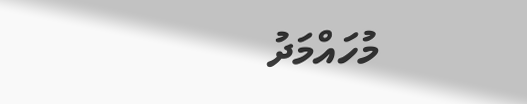މުހައްމަދު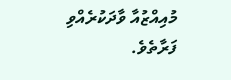މުއިއްޒުއާ ވާދަކުރެއްވި ފަރާތެވެ.